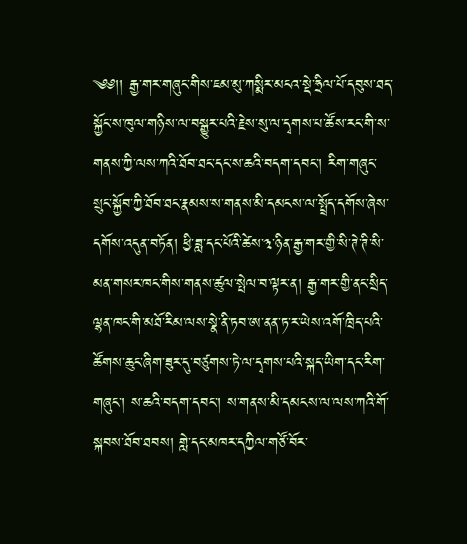༄༅།། རྒྱ་གར་གཞུང་གིས་ཇམ་མུ་ཀསྨིར་མངའ་སྡེ་ཧྲིལ་པོ་དབུས་ཐད་སྐྱོང་ས་ཁུལ་གཉིས་ལ་བསྒྱུར་པའི་རྗེས་སུ་ལ་དྭགས་པ་ཚོས་རང་གི་ས་གནས་ཀྱི་ལས་ཀའི་ཐོབ་ཐང་དང་ས་ཆའི་བདག་དབང་། རིག་གཞུང་སྲུང་སྐྱོབ་ཀྱི་ཐོབ་ཐང་རྣམས་ས་གནས་མི་དམངས་ལ་སྤྲོད་དགོས་ཞེས་དགོས་འདུན་བཏོན། ཕྱི་ཟླ་དང་པོའི་ཚེས་༣་ཉིན་རྒྱ་གར་གྱི་སི་ཊེ་ཊི་སི་མན་གསར་ཁང་གིས་གནས་ཚུལ་སྤེལ་བ་ལྟར་ན། རྒྱ་གར་གྱི་ནང་སྲིད་ལྷན་ཁང་གི་མཐོ་རིམ་ལས་སྣེ་ནི་ཏབ་ཨ་ནན་ཏ་ར་ཡེས་འགོ་ཁྲིད་པའི་ཚོགས་ཆུང་ཞིག་ཟུར་དུ་བཙུགས་ཏེ་ལ་དྭགས་པའི་སྐད་ཡིག་དང་རིག་གཞུང་། ས་ཆའི་བདག་དབང་། ས་གནས་མི་དམངས་ལ་ལས་ཀའི་གོ་སྐབས་ཐོབ་ཐབས། གླེ་དང་མཁར་དཀྱིལ་གཙོ་བོར་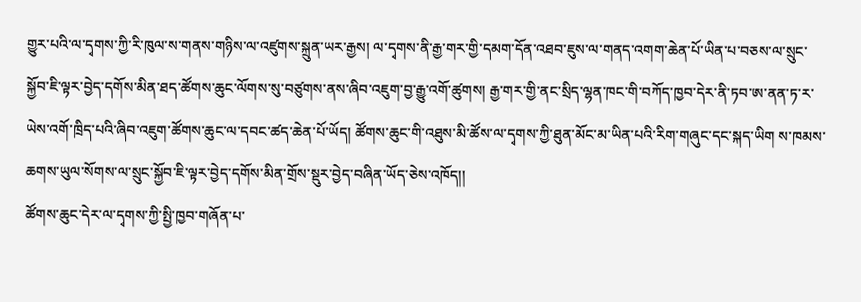གྱུར་པའི་ལ་དྭགས་ཀྱི་རི་ཁུལ་ས་གནས་གཉིས་ལ་འཛུགས་སྐྲུན་ཡར་རྒྱས། ལ་དྭགས་ནི་རྒྱ་གར་གྱི་དམག་དོན་འཐབ་ཇུས་ལ་གནད་འགག་ཆེན་པོ་ཡིན་པ་བཅས་ལ་སྲུང་སྐྱོབ་ཇི་ལྟར་བྱེད་དགོས་མིན་ཐད་ཚོགས་ཆུང་ལོགས་སུ་བཙུགས་ནས་ཞིབ་འཇུག་བྱ་རྒྱུ་འགོ་ཚུགས། རྒྱ་གར་གྱི་ནང་སྲིད་ལྷན་ཁང་གི་བཀོད་ཁྱབ་དེར་ནི་ཏབ་ཨ་ནན་ཏ་ར་ཡེས་འགོ་ཁྲིད་པའི་ཞིབ་འཇུག་ཚོགས་ཆུང་ལ་དབང་ཚད་ཆེན་པོ་ཡོད། ཚོགས་ཆུང་གི་འཐུས་མི་ཚོས་ལ་དྭགས་ཀྱི་ཐུན་མོང་མ་ཡིན་པའི་རིག་གཞུང་དང་སྐད་ཡིག ས་ཁམས་ཆགས་ཡུལ་སོགས་ལ་སྲུང་སྐྱོབ་ཇི་ལྟར་བྱེད་དགོས་མིན་གྲོས་སྡུར་བྱེད་བཞིན་ཡོད་ཅེས་འཁོད།།
ཚོགས་ཆུང་དེར་ལ་དྭགས་ཀྱི་སྤྱི་ཁྱབ་གཞོན་པ་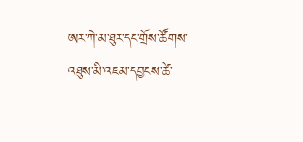ཨར་ཀེ་མ་ཐུར་དང་གྲོས་ཚོགས་འཐུས་མི་འཇམ་དབྱངས་ཚེ་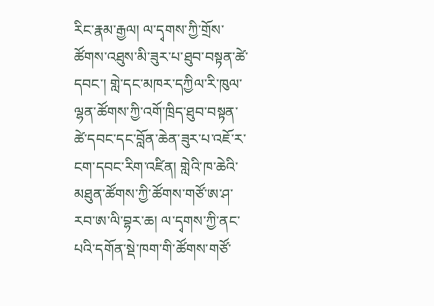རིང་རྣམ་རྒྱལ། ལ་དྭགས་ཀྱི་གྲོས་ཚོགས་འཐུས་མི་ཟུར་པ་ཐུབ་བསྟན་ཚེ་དབང་། གླེ་དང་མཁར་དཀྱིལ་རི་ཁུལ་ལྷན་ཚོགས་ཀྱི་འགོ་ཁྲིད་ཐུབ་བསྟན་ཚེ་དབང་དང་བློན་ཆེན་ཟུར་པ་འཇོ་ར་ངག་དབང་རིག་འཛིན། གླེའི་ཁ་ཆེའི་མཐུན་ཚོགས་ཀྱི་ཚོགས་གཙོ་ཨ་ཤ་རབ་ཨ་ལི་བྷར་ཆ། ལ་དྭགས་ཀྱི་ནང་པའི་དགོན་སྡེ་ཁག་གི་ཚོགས་གཙོ་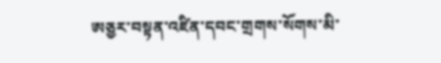ཨཅྱར་བསྟན་འཛིན་དབང་གྲགས་སོགས་མི་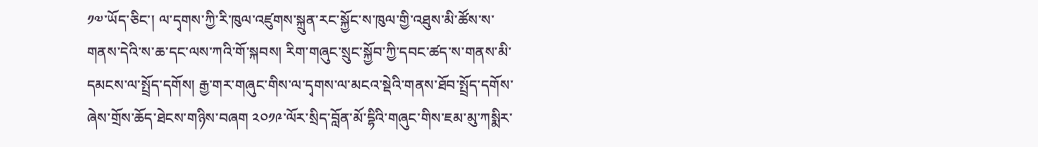༡༧་ཡོད་ཅིང་། ལ་དྭགས་ཀྱི་རི་ཁུལ་འཛུགས་སྐྲུན་རང་སྐྱོང་ས་ཁུལ་གྱི་འཐུས་མི་ཚོས་ས་གནས་དེའི་ས་ཆ་དང་ལས་ཀའི་གོ་སྐབས། རིག་གཞུང་སྲུང་སྐྱོབ་ཀྱི་དབང་ཚད་ས་གནས་མི་དམངས་ལ་སྤྲོད་དགོས། རྒྱ་གར་གཞུང་གིས་ལ་དྭགས་ལ་མངའ་སྡེའི་གནས་ཐོབ་སྤྲོད་དགོས་ཞེས་གྲོས་ཆོད་ཐེངས་གཉིས་བཞག ༢༠༡༩་ལོར་སྲིད་བློན་མོ་དྷིའི་གཞུང་གིས་ཇམ་མུ་ཀསྨིར་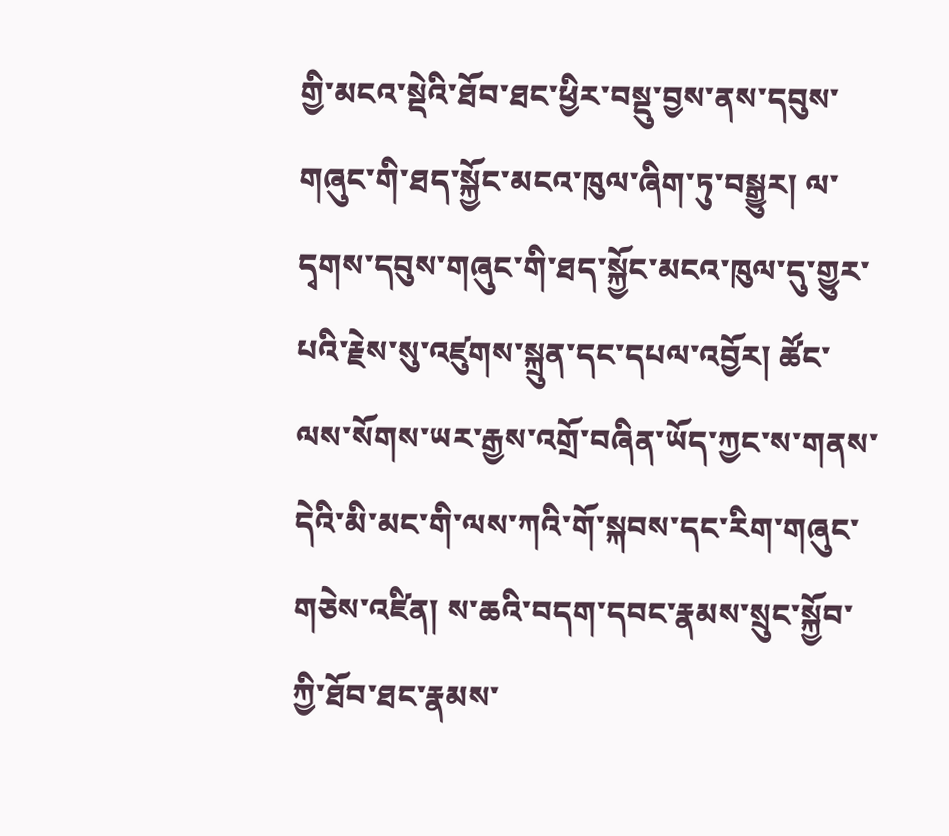གྱི་མངའ་སྡེའི་ཐོབ་ཐང་ཕྱིར་བསྡུ་བྱས་ནས་དབུས་གཞུང་གི་ཐད་སྐྱོང་མངའ་ཁུལ་ཞིག་ཏུ་བསྒྱུར། ལ་དྭགས་དབུས་གཞུང་གི་ཐད་སྐྱོང་མངའ་ཁུལ་དུ་གྱུར་པའི་རྗེས་སུ་འཛུགས་སྐྲུན་དང་དཔལ་འབྱོར། ཚོང་ལས་སོགས་ཡར་རྒྱས་འགྲོ་བཞིན་ཡོད་ཀྱང་ས་གནས་དེའི་མི་མང་གི་ལས་ཀའི་གོ་སྐབས་དང་རིག་གཞུང་གཅེས་འཛིན། ས་ཆའི་བདག་དབང་རྣམས་སྲུང་སྐྱོབ་ཀྱི་ཐོབ་ཐང་རྣམས་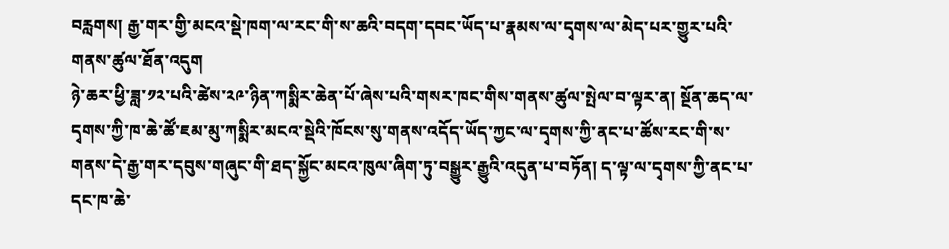བརླགས། རྒྱ་གར་གྱི་མངའ་སྡེ་ཁག་ལ་རང་གི་ས་ཆའི་བདག་དབང་ཡོད་པ་རྣམས་ལ་དྭགས་ལ་མེད་པར་གྱུར་པའི་གནས་ཚུལ་ཐོན་འདུག
ཉེ་ཆར་ཕྱི་ཟླ་༡༢་པའི་ཚེས་༢༩་ཉིན་ཀསྨིར་ཆེན་པོ་ཞེས་པའི་གསར་ཁང་གིས་གནས་ཚུལ་སྤེལ་བ་ལྟར་ན། སྔོན་ཆད་ལ་དྭགས་ཀྱི་ཁ་ཆེ་ཚོ་ཇམ་མུ་ཀསྨིར་མངའ་སྡེའི་ཁོངས་སུ་གནས་འདོད་ཡོད་ཀྱང་ལ་དྭགས་ཀྱི་ནང་པ་ཚོས་རང་གི་ས་གནས་དེ་རྒྱ་གར་དབུས་གཞུང་གི་ཐད་སྐྱོང་མངའ་ཁུལ་ཞིག་ཏུ་བསྒྱུར་རྒྱུའི་འདུན་པ་བཏོན། ད་ལྟ་ལ་དྭགས་ཀྱི་ནང་པ་དང་ཁ་ཆེ་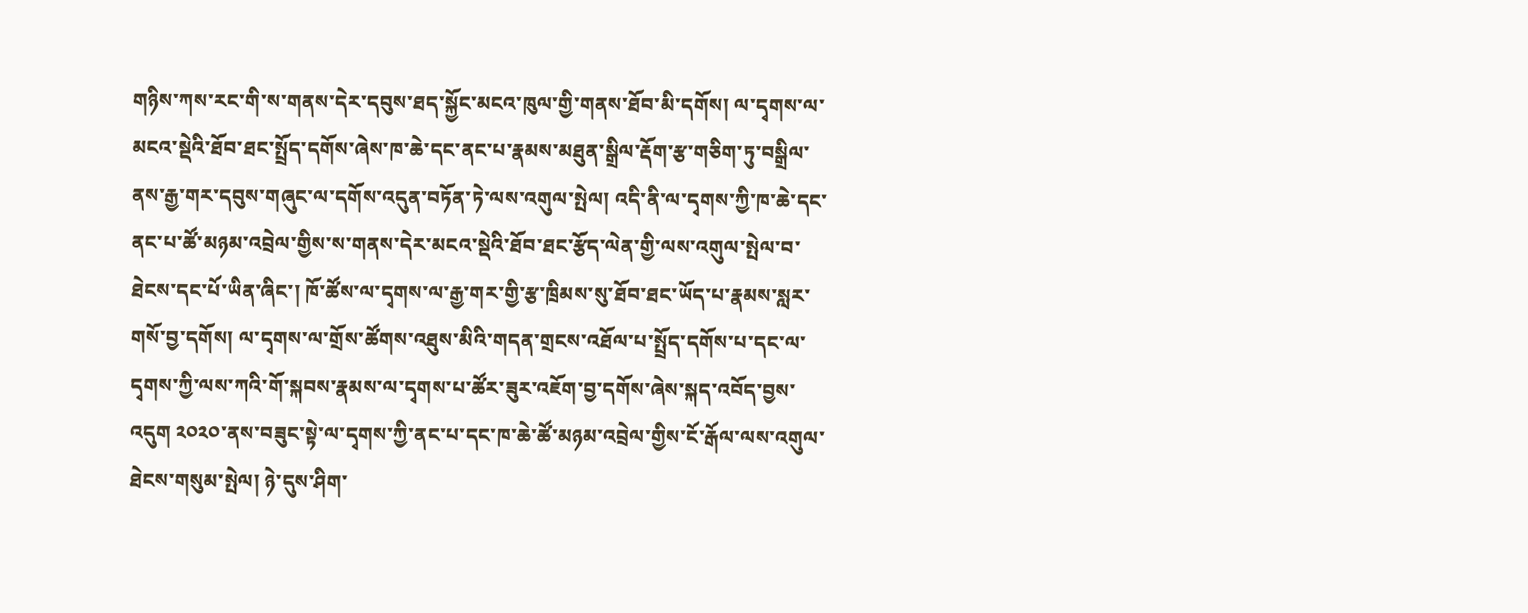གཉིས་ཀས་རང་གི་ས་གནས་དེར་དབུས་ཐད་སྐྱོང་མངའ་ཁུལ་གྱི་གནས་ཐོབ་མི་དགོས། ལ་དྭགས་ལ་མངའ་སྡེའི་ཐོབ་ཐང་སྤྲོད་དགོས་ཞེས་ཁ་ཆེ་དང་ནང་པ་རྣམས་མཐུན་སྒྲིལ་རྡོག་རྩ་གཅིག་ཏུ་བསྒྲིལ་ནས་རྒྱ་གར་དབུས་གཞུང་ལ་དགོས་འདུན་བཏོན་ཏེ་ལས་འགུལ་སྤེལ། འདི་ནི་ལ་དྭགས་ཀྱི་ཁ་ཆེ་དང་ནང་པ་ཚོ་མཉམ་འབྲེལ་གྱིས་ས་གནས་དེར་མངའ་སྡེའི་ཐོབ་ཐང་རྩོད་ལེན་གྱི་ལས་འགུལ་སྤེལ་བ་ཐེངས་དང་པོ་ཡིན་ཞིང་། ཁོ་ཚོས་ལ་དྭགས་ལ་རྒྱ་གར་གྱི་རྩ་ཁྲིམས་སུ་ཐོབ་ཐང་ཡོད་པ་རྣམས་སླར་གསོ་བྱ་དགོས། ལ་དྭགས་ལ་གྲོས་ཚོགས་འཐུས་མིའི་གདན་གྲངས་འཐོལ་པ་སྤྲོད་དགོས་པ་དང་ལ་དྭགས་ཀྱི་ལས་ཀའི་གོ་སྐབས་རྣམས་ལ་དྭགས་པ་ཚོར་ཟུར་འཇོག་བྱ་དགོས་ཞེས་སྐད་འབོད་བྱས་འདུག ༢༠༢༠་ནས་བཟུང་སྟེ་ལ་དྭགས་ཀྱི་ནང་པ་དང་ཁ་ཆེ་ཚོ་མཉམ་འབྲེལ་གྱིས་ངོ་རྒོལ་ལས་འགུལ་ཐེངས་གསུམ་སྤེལ། ཉེ་དུས་ཤིག་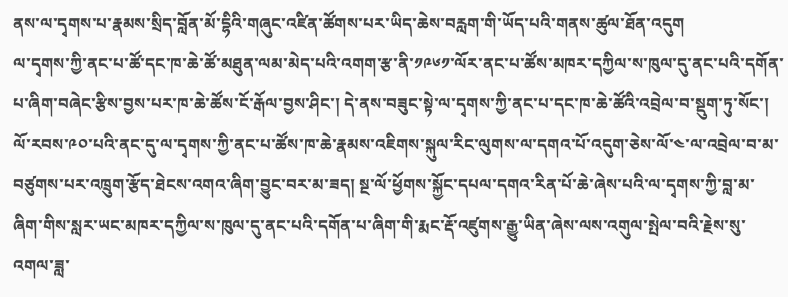ནས་ལ་དྭགས་པ་རྣམས་སྲིད་བློན་མོ་དྷིའི་གཞུང་འཛིན་ཚོགས་པར་ཡིད་ཆེས་བརླག་གི་ཡོད་པའི་གནས་ཚུལ་ཐོན་འདུག
ལ་དྭགས་ཀྱི་ནང་པ་ཚོ་དང་ཁ་ཆེ་ཚོ་མཐུན་ལམ་མེད་པའི་འགག་རྩ་ནི་༡༩༦༡་ལོར་ནང་པ་ཚོས་མཁར་དཀྱིལ་ས་ཁུལ་དུ་ནང་པའི་དགོན་པ་ཞིག་བཞེང་རྩིས་བྱས་པར་ཁ་ཆེ་ཚོས་ངོ་རྒོལ་བྱས་ཤིང་། དེ་ནས་བཟུང་སྟེ་ལ་དྭགས་ཀྱི་ནང་པ་དང་ཁ་ཆེ་ཚོའི་འབྲེལ་བ་སྡུག་ཏུ་སོང་། ལོ་རབས་༩༠་པའི་ནང་དུ་ལ་དྭགས་ཀྱི་ནང་པ་ཚོས་ཁ་ཆེ་རྣམས་འཇིགས་སྐུལ་རིང་ལུགས་ལ་དགའ་པོ་འདུག་ཅེས་ལོ་༤་ལ་འབྲེལ་བ་མ་བཙུགས་པར་འཁྲུག་རྩོད་ཐེངས་འགའ་ཞིག་བྱུང་བར་མ་ཟད། སྔ་ལོ་ཕྱོགས་སྐྱོང་དཔལ་དགའ་རིན་པོ་ཆེ་ཞེས་པའི་ལ་དྭགས་ཀྱི་བླ་མ་ཞིག་གིས་སླར་ཡང་མཁར་དཀྱིལ་ས་ཁུལ་དུ་ནང་པའི་དགོན་པ་ཞིག་གི་རྨང་རྡོ་འཛུགས་རྒྱུ་ཡིན་ཞེས་ལས་འགུལ་སྤེལ་བའི་རྗེས་སུ་འགལ་ཟླ་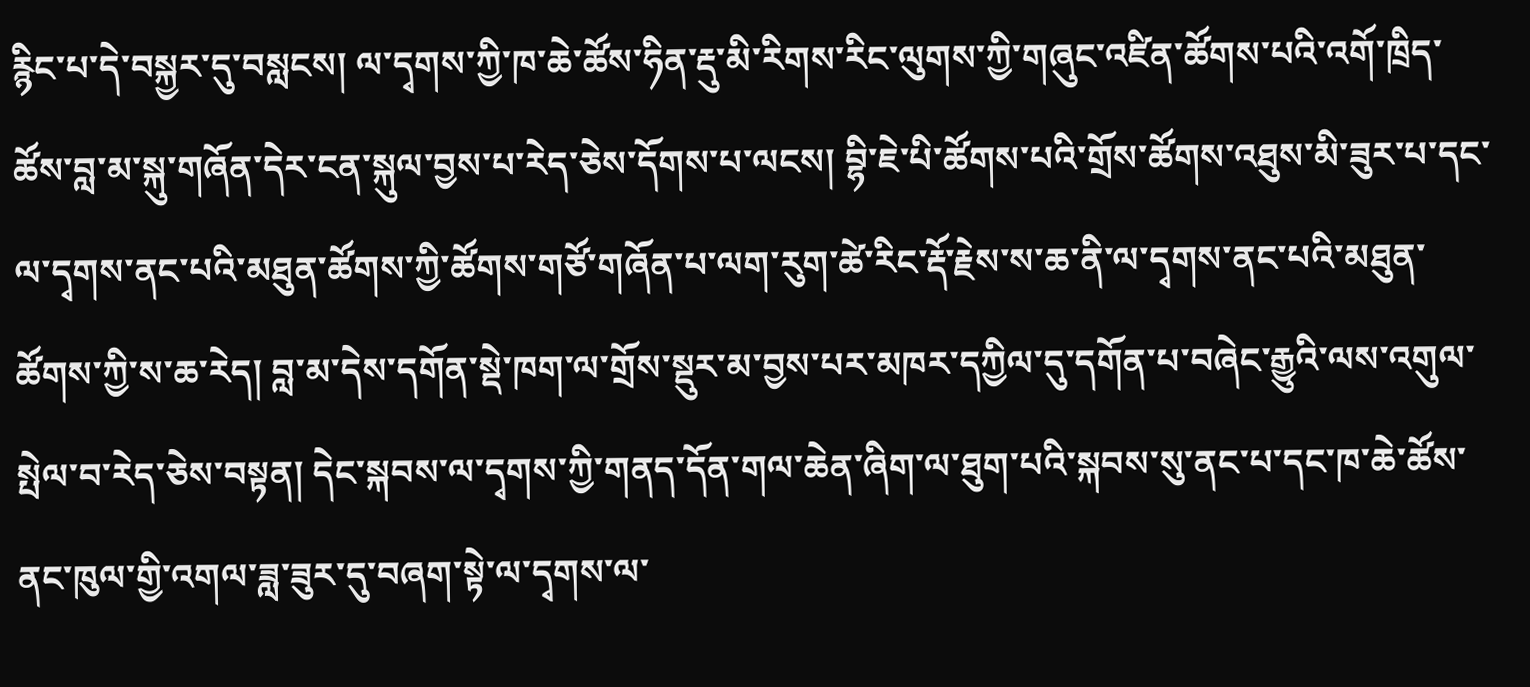རྙིང་པ་དེ་བསྐྱར་དུ་བསླངས། ལ་དྭགས་ཀྱི་ཁ་ཆེ་ཚོས་ཧིན་རྡུ་མི་རིགས་རིང་ལུགས་ཀྱི་གཞུང་འཛིན་ཚོགས་པའི་འགོ་ཁྲིད་ཚོས་བླ་མ་སྐུ་གཞོན་དེར་ངན་སྐུལ་བྱས་པ་རེད་ཅེས་དོགས་པ་ལངས། བྷི་ཇེ་པི་ཚོགས་པའི་གྲོས་ཚོགས་འཐུས་མི་ཟུར་པ་དང་ལ་དྭགས་ནང་པའི་མཐུན་ཚོགས་ཀྱི་ཚོགས་གཙོ་གཞོན་པ་ལག་རུག་ཚེ་རིང་རྡོ་རྗེས་ས་ཆ་ནི་ལ་དྭགས་ནང་པའི་མཐུན་ཚོགས་ཀྱི་ས་ཆ་རེད། བླ་མ་དེས་དགོན་སྡེ་ཁག་ལ་གྲོས་སྡུར་མ་བྱས་པར་མཁར་དཀྱིལ་དུ་དགོན་པ་བཞེང་རྒྱུའི་ལས་འགུལ་སྤེལ་བ་རེད་ཅེས་བསྟན། དེང་སྐབས་ལ་དྭགས་ཀྱི་གནད་དོན་གལ་ཆེན་ཞིག་ལ་ཐུག་པའི་སྐབས་སུ་ནང་པ་དང་ཁ་ཆེ་ཚོས་ནང་ཁུལ་གྱི་འགལ་ཟླ་ཟུར་དུ་བཞག་སྟེ་ལ་དྭགས་ལ་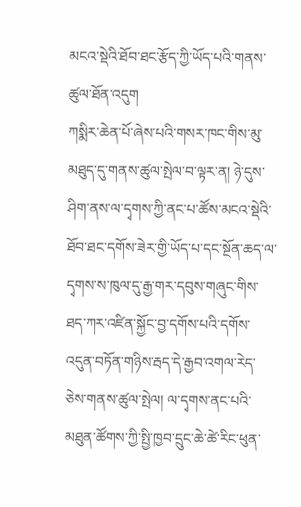མངའ་སྡེའི་ཐོབ་ཐང་རྩོད་ཀྱི་ཡོད་པའི་གནས་ཚུལ་ཐོན་འདུག
ཀསྨིར་ཆེན་པོ་ཞེས་པའི་གསར་ཁང་གིས་མུ་མཐུད་དུ་གནས་ཚུལ་སྤེལ་བ་ལྟར་ན། ཉེ་དུས་ཤིག་ནས་ལ་དྭགས་ཀྱི་ནང་པ་ཚོས་མངའ་སྡེའི་ཐོབ་ཐང་དགོས་ཟེར་གྱི་ཡོད་པ་དང་སྔོན་ཆད་ལ་དྭགས་ས་ཁུལ་དུ་རྒྱ་གར་དབུས་གཞུང་གིས་ཐད་ཀར་འཛིན་སྐྱོང་བྱ་དགོས་པའི་དགོས་འདུན་བཏོན་གཉིས་རྦད་དེ་རྒྱབ་འགལ་རེད་ཅེས་གནས་ཚུལ་སྤེལ། ལ་དྭགས་ནང་པའི་མཐུན་ཚོགས་ཀྱི་སྤྱི་ཁྱབ་དྲུང་ཆེ་ཚེ་རིང་ཕུན་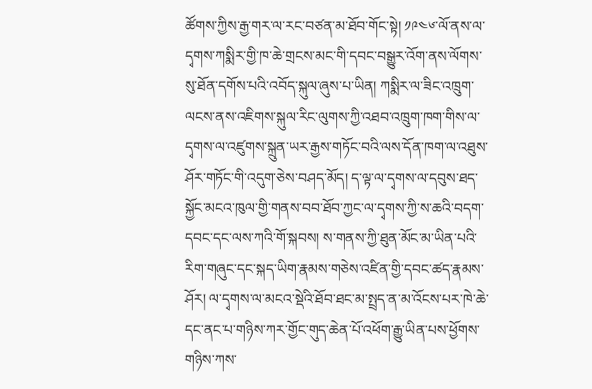ཚོགས་ཀྱིས་རྒྱ་གར་ལ་རང་བཙན་མ་ཐོབ་གོང་སྟེ། ༡༩༤༦་ལོ་ནས་ལ་དྭགས་ཀསྨིར་གྱི་ཁ་ཆེ་གྲངས་མང་གི་དབང་བསྒྱུར་འོག་ནས་ལོགས་སུ་ཐོན་དགོས་པའི་འབོད་སྐུལ་ཞུས་པ་ཡིན། ཀསྨིར་ལ་ཟིང་འཁྲུག་ལངས་ནས་འཇིགས་སྐུལ་རིང་ལུགས་ཀྱི་འཐབ་འཁྲུག་ཁག་གིས་ལ་དྭགས་ལ་འཛུགས་སྐྲུན་ཡར་རྒྱས་གཏོང་བའི་ལས་དོན་ཁག་ལ་འཐུས་ཤོར་གཏོང་གི་འདུག་ཅེས་བཤད་མོད། ད་ལྟ་ལ་དྭགས་ལ་དབུས་ཐད་སྐྱོང་མངའ་ཁུལ་གྱི་གནས་བབ་ཐོབ་ཀྱང་ལ་དྭགས་ཀྱི་ས་ཆའི་བདག་དབང་དང་ལས་ཀའི་གོ་སྐབས། ས་གནས་ཀྱི་ཐུན་མོང་མ་ཡིན་པའི་རིག་གཞུང་དང་སྐད་ཡིག་རྣམས་གཅེས་འཛིན་གྱི་དབང་ཚད་རྣམས་ཤོར། ལ་དྭགས་ལ་མངའ་སྡེའི་ཐོབ་ཐང་མ་སྤྲད་ན་མ་འོངས་པར་ཁེ་ཆེ་དང་ནང་པ་གཉིས་ཀར་གྱོང་གུད་ཆེན་པོ་འཕོག་རྒྱུ་ཡིན་པས་ཕྱོགས་གཉིས་ཀས་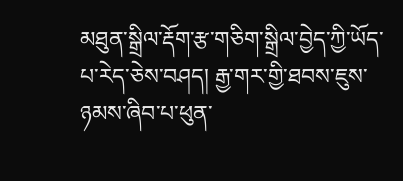མཐུན་སྒྲིལ་རྡོག་རྩ་གཅིག་སྒྲིལ་བྱེད་ཀྱི་ཡོད་པ་རེད་ཅེས་བཤད། རྒྱ་གར་གྱི་ཐབས་ཇུས་ཉམས་ཞིབ་པ་ཕུན་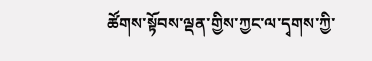ཚོགས་སྟོབས་ལྡན་གྱིས་ཀྱང་ལ་དྭགས་ཀྱི་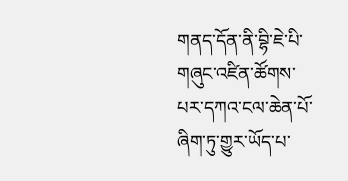གནད་དོན་ནི་བྷི་ཇེ་པི་གཞུང་འཛིན་ཚོགས་པར་དཀའ་ངལ་ཆེན་པོ་ཞིག་ཏུ་གྱུར་ཡོད་པ་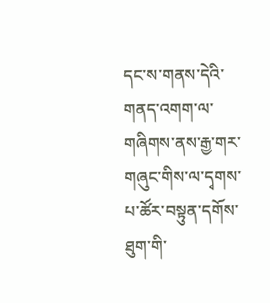དང་ས་གནས་དེའི་གནད་འགག་ལ་གཞིགས་ནས་རྒྱ་གར་གཞུང་གིས་ལ་དྭགས་པ་ཚོར་བསྟུན་དགོས་ཐུག་གི་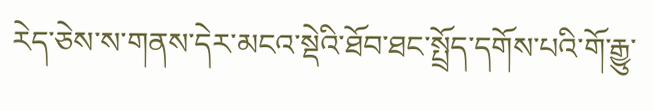རེད་ཅེས་ས་གནས་དེར་མངའ་སྡེའི་ཐོབ་ཐང་སྤྲོད་དགོས་པའི་གོ་རྒྱུ་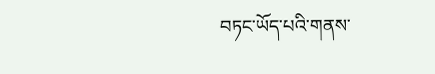བཏང་ཡོད་པའི་གནས་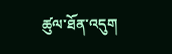ཚུལ་ཐོན་འདུག